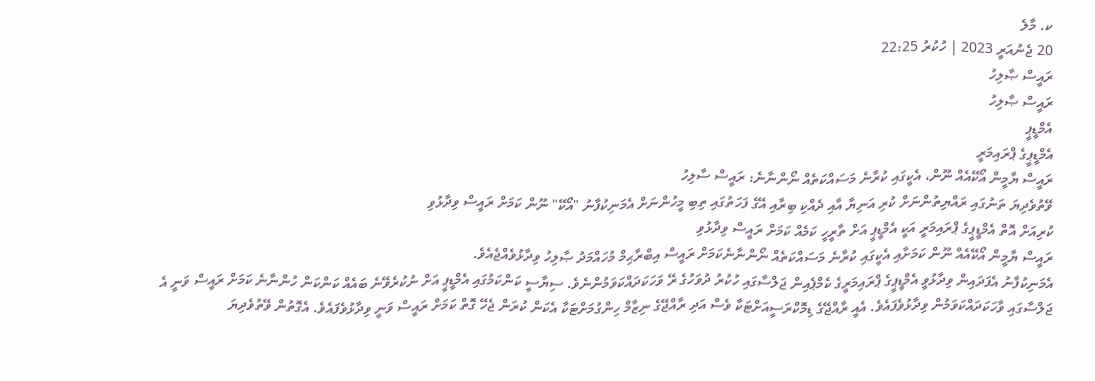ކ. މާލެ
20 ޖެނުއަރީ 2023 | ހުކުރު 22:25
ރައީސް ޞާލިހު
ރައީސް ޞާލިހު
އެމްޑީޕީ
އެމްޑީޕީގެ ޕްރައިމަރީ
ރައީސް ޔާމީން އޯކޭއެއް ނޫން، އެކީގައި ކުރާނެ މަސައްކަތެއް ނޯންނާނެ: ރައީސް ސާލިހު
ވޭތުވެދިޔަ ތަނުގައި ރައްޔިތުންނަށް ކުރި އަނިޔާ އާއި ދެއްކި ބިރާއި އޭގެ ފަހަތުގައި ތިބި މީހުންނަށް އެމަނިކުފާނު "އޯކޭ" ނޫން ކަމަށް ރައީސް ވިދާޅުވި
ކުރިއަށް އޮތް އެމްޑީޕީގެ ޕްރައިމަރީ އަކީ އެމްޑީޕީ އަށް ތާރީހީ ކަމެއް ކަމަށް ރައީސް ވިދާޅުވި
ރައީސް ޔާމީން އޯކޭއެއް ނޫން ކަމަށާއި އެކީގައި ކުރާނެ މަސައްކަތެއް ނޯންނާނެކަމަށް ރައީސް އިބްރާޙިމް މުހައްމަދު ޞާލިހު ވިދާޅުވެއްޖެއެވެ.
އެމަނިކުފާނު އެފަދައިން ވިދާޅުވީ އެމްޑީޕީގެ ޕްރައިމަރީގެ ކެމްޕެއިން ޖަލްސާގައި ހުކުރު ދުވަހުގެ ރޭ ވަހަކަދައްކަވަމުންނެވެ. ސިޔާސީ ކަންކަމުގައި އެމްޑީޕީ އަށް ނުކުރެވޭނެ ބައެއް ކަންކަން ހުންނާނެ ކަމަށް ރައީސް ވަނީ އެ ޖަލްސާގައި ވާހަކަދައްކަވަމުން ވިދާޅުވެފައެވެ. އެއީ ރާއްޖޭގެ ޑިމޮކްރަސީއަށްޓަކާ ވެސް އަދި ރާއްޖޭގެ ނިޒާމް ހިންގުމަށްޓަކާ އެކަން ކުރަން ޖެހޭ ގޮތް ކަމަށް ރައީސް ވަނީ ވިދާޅުވެފައެވެ. އެގޮތުން ވޭތުވެދިޔަ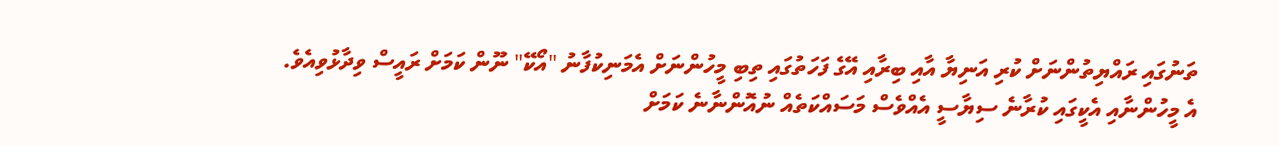ތަނުގައި ރައްޔިތުންނަށް ކުރި އަނިޔާ އާއި ބިރާއި އޭގެ ފަހަތުގައި ތިބި މީހުންނަށް އެމަނިކުފާނު "އޯކޭ" ނޫން ކަމަށް ރައީސް ވިދާޅުވިއެވެ.
އެ މީހުންނާއި އެކީގައި ކުރާނެ ސިޔާސީ އެއްވެސް މަސައްކަތެއް ނުއޮންނާނެ ކަމަށް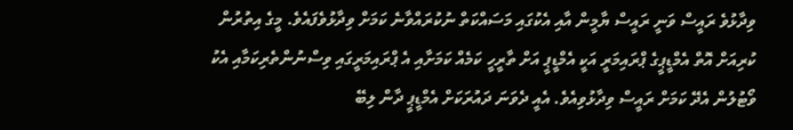ވިދާޅުވެ ރައީސް ވަނީ ރައީސް ޔާމީން އާއި އެކުގައި މަސައްކަތް ނުކުރައްވާނެ ކަމަށް ވިދާޅުވެފައެވެ. މީގެ އިތުރުން ކުރިއަށް އޮތް އެމްޑީޕީގެ ޕްރައިމަރީ އަކީ އެމްޑީޕީ އަށް ތާރީހީ ކަމެއް ކަމަށާއި އެ ޕްރައިމަރީގައި ވިސްނުންތެރިކަމާއި އެކު ވޯޓުލުން އެދޭ ކަމަށް ރައީސް ވިދާޅުވިއެވެ. އެއީ ދެވަނަ ދައުރަކަށް އެމްޑީޕީ ދާން ލިބޭ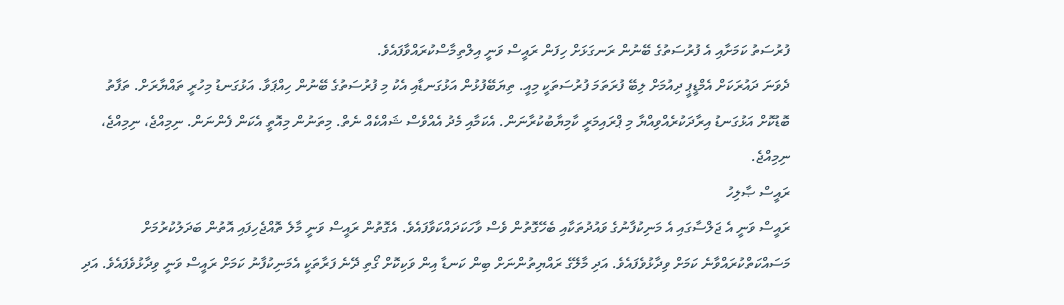ފުރުސަތު ކަމަށާއި އެ ފުރުސަތުގެ ބޭނުން ރަނގަޅަށް ހިފަން ރައީސް ވަނީ އިލްތިމާސްކުރައްވާފައެވެ.
ދެވަނަ ދައުރަކަށް އެމްޑީޕީ ދިއުމަށް ލިބޭ ފުރަތަމަ ފުރުސަތަކީ މިއީ. ތިޔަބޭފުޅުން އަޅުގަނޑާއި އެކު މި ފުރުސަތުގެ ބޭނުން ހިއްޕަވާ. އަޅުގަނޑު މިހުރީ ތައްޔާރަށް. ތަފާތު ބޮޑުކޮށް އަޅުގަނޑު އިރާދަކުރެއްވިއްޔާ މި ޕްރައިމަރީ ކާމިޔާބުކުރާނަން. އެކަމާއި މެދު އެއްވެސް ޝައްކެއް ނެތް. މިތަނުން މިއޮތީ އެކަން ފެންނަން. ނިމިއްޖެ، ނިމިއްޖެ، ނިމިއްޖެ.
ރައީސް ޞާލިހު
ރައީސް ވަނީ އެ ޖަލްސާގައި އެ މަނިކުފާނުގެ ވައުދުތަކާއި ބެހޭގޮތުން ވެސް ވާހަކަދައްކަވާފައެވެ. އެގޮތުން ރައީސް ވަނީ މާލެ ތޮއްޖެހިފައި އޮތުން ބަދަލުކުރުމަށް މަސައްކަތްކުރައްވާނެ ކަމަށް ވިދާޅުވެފައެވެ. އަދި މާލޭގެ ރައްޔިތުންނަށް ބިން ކަނޑާ އިން ވަކިކޮށް ގޯތި ދޭނެ ފަރާތަކީ އެމަނިކުފާނު ކަމަށް ރައީސް ވަނީ ވިދާޅުވެފައެވެ. އަދި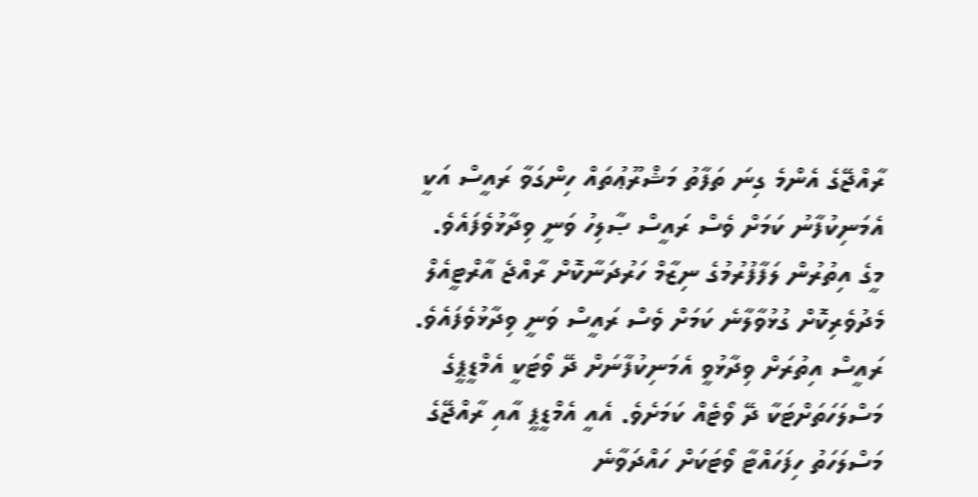ރާއްޖޭގެ އެންމެ ގިނަ ތަފާތު މަޝްރޫޢުތައް ހިންގަވާ ރައީސް އަކީ އެމަނިކުފާނު ކަމަށް ވެސް ރައީސް ޞާލިހު ވަނީ ވިދާޅުވެފައެވެ.
މީގެ އިތުރުން ލަފާފުރުމުގެ ނިޒާމް ހަރުދަނާކޮށް ރާއްޖެ އާރްޓީއެލް މެދުވެރިކޮށް ގުޅުވާލާނެ ކަމަށް ވެސް ރައީސް ވަނީ ވިދާޅުވެފައެވެ. ރައީސް އިތުރަށް ވިދާޅުވީ އެމަނިކުފާނަށް ދޭ ވޯޓަކީ އެމްޑީޕީގެ މަސްލަހަތަށްޓަކާ ދޭ ވޯޓެއް ކަމަށެވެ. އެއީ އެމްޑީޕީ އާއި ރާއްޖޭގެ މަސްލަހަތު ހިފަހައްޓާ ވޯޓަކަށް ހައްދަވާނެ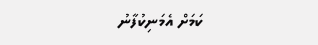ކަމަށް އެމަނިކުފާނު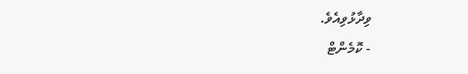ވިދާޅުވިއެވެ.
- ކޮމެންޓް